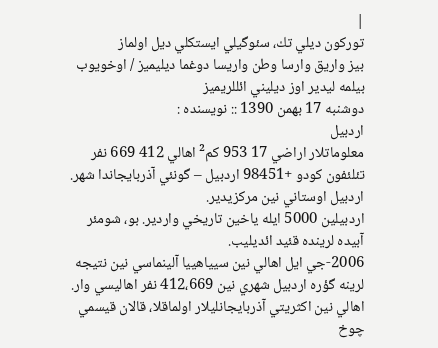|
توركون ديلي تك، سئوگيلي ايستكلي ديل اولماز
بيز واريق وارسا وطن واريسا دوغما ديليميز / اوخويوب بيلمه ليدير اوز ديليني ائللريميز
دوشنبه 17 بهمن 1390 :: نويسنده :
اردبيل
معلوماتلار اراضي 17 953 كم² اهالي 412 669 نفر تئلئفون كودو +98451 اردبيل – گونئي آذربايجاندا شهر. اردبيل اوستاني نين مركزيدير.
اردبيلين 5000 ايله ياخين تاريخي واردير. بو، شومئر آبيده لرينده قئيد ائديليب.
2006-جي ايل اهالي نين سيياهييا آلينماسي نين نتيجه لرينه گؤره اردبيل شهري نين 412،669 نفر اهاليسي وار. اهالي نين اكثريتي آذربايجانليلار اولماقلا، قالان قيسمي چوخ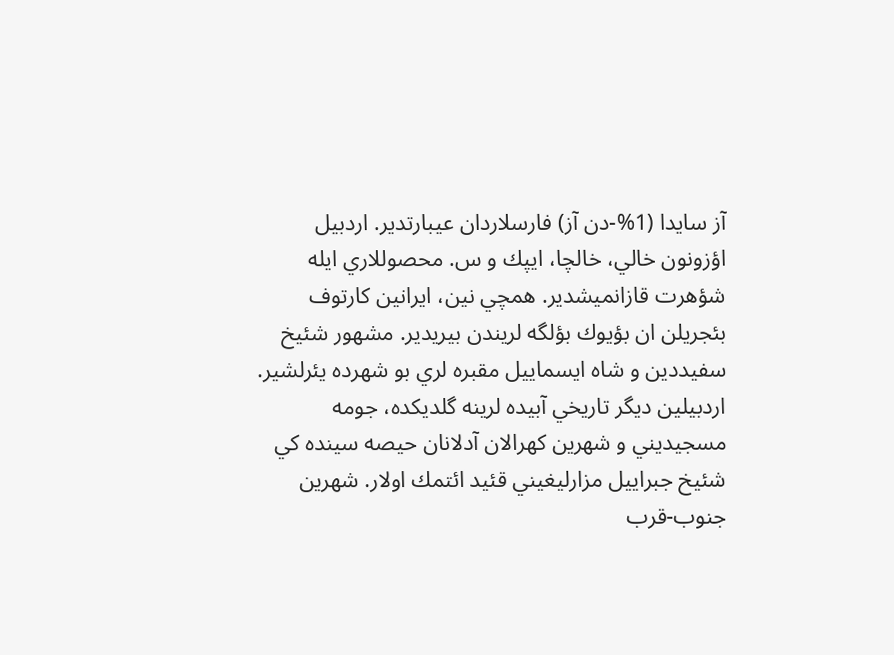آز سايدا (1%-دن آز) فارسلاردان عيبارتدير. اردبيل اؤزونون خالي، خالچا، ايپك و س. محصوللاري ايله شؤهرت قازانميشدير. همچي نين، ايرانين كارتوف بئجريلن ان بؤيوك بؤلگه لريندن بيريدير. مشهور شئيخ سفيددين و شاه ايسماييل مقبره لري بو شهرده يئرلشير. اردبيلين ديگر تاريخي آبيده لرينه گلديكده، جومه مسجيديني و شهرين كهرالان آدلانان حيصه سينده كي شئيخ جبراييل مزارليغيني قئيد ائتمك اولار. شهرين جنوب-قرب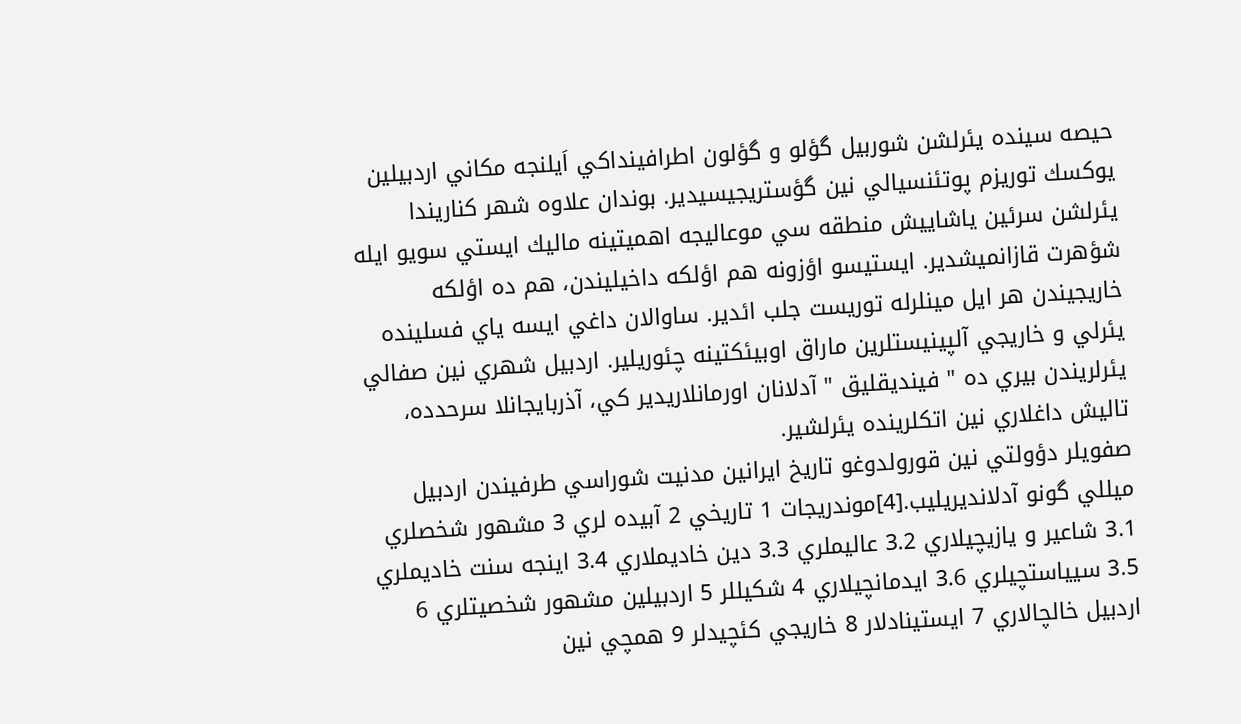حيصه سينده يئرلشن شوربيل گؤلو و گؤلون اطرافينداكي اَيلنجه مكاني اردبيلين يوكسك توريزم پوتئنسيالي نين گؤستريجيسيدير. بوندان علاوه شهر كناريندا يئرلشن سرئين ياشاييش منطقه سي موعاليجه اهميتينه ماليك ايستي سويو ايله شؤهرت قازانميشدير. ايستيسو اؤزونه هم اؤلكه داخيليندن، هم ده اؤلكه خاريجيندن هر ايل مينلرله توريست جلب ائدير. ساوالان داغي ايسه ياي فسلينده يئرلي و خاريجي آلپينيستلرين ماراق اوبيئكتينه چئوريلير. اردبيل شهري نين صفالي يئرلريندن بيري ده " فينديقليق " آدلانان اورمانلاريدير كي، آذربايجانلا سرحدده، تاليش داغلاري نين اتكلرينده يئرلشير.
صفويلر دؤولتي نين قورولدوغو تاريخ ايرانين مدنيت شوراسي طرفيندن اردبيل ميللي گونو آدلانديريليب.[4]موندريجات 1 تاريخي 2 آبيده لري 3 مشهور شخصلري 3.1 شاعير و يازيچيلاري 3.2 عاليملري 3.3 دين خاديملاري 3.4 اينجه سنت خاديملري 3.5 سيياستچيلري 3.6 ايدمانچيلاري 4 شكيللر 5 اردبيلين مشهور شخصيتلري 6 اردبيل خالچالاري 7 ايستينادلار 8 خاريجي كئچيدلر 9 همچي نين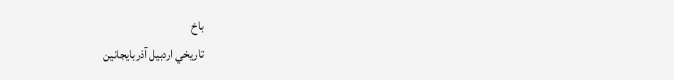باخ
تاريخي اردبيل آذربايجانين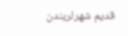قديم شهرلريندن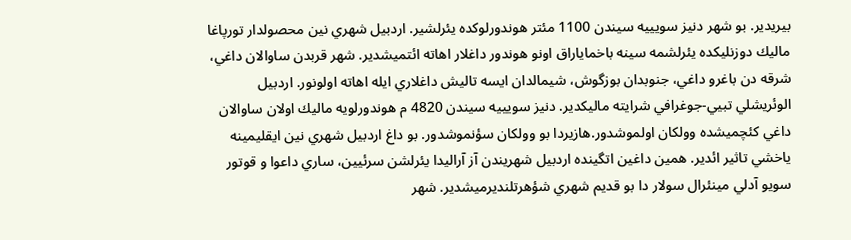بيريدير. بو شهر دنيز سويييه سيندن 1100 مئتر هوندورلوكده يئرلشير. اردبيل شهري نين محصولدار تورپاغا ماليك دوزنليكده يئرلشمه سينه باخماياراق اونو هوندور داغلار اهاته ائتميشدير. شهر قربدن ساوالان داغي، شرقه دن باغرو داغي، جنوبدان بوزگوش، شيمالدان ايسه تاليش داغلاري ايله اهاته اولونور. اردبيل الوئريشلي تبيي-جوغرافي شرايته ماليكدير. دنيز سويييه سيندن 4820 م هوندورلويه ماليك اولان ساوالان داغي كئچميشده وولكان اولموشدور.هازيردا بو وولكان سؤنموشدور. بو داغ اردبيل شهري نين ايقليمينه ياخشي تاثير ائدير. همين داغين اتگينده اردبيل شهريندن آز آراليدا يئرلشن سرئيين، ساري داعوا و قوتور سويو آدلي مينئرال سولار دا بو قديم شهري شؤهرتلنديرميشدير. شهر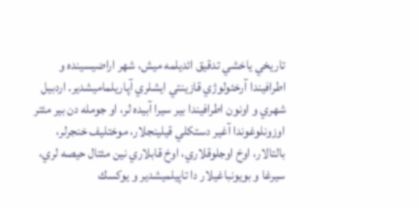تاريخي ياخشي تدقيق ائديلمه ميش، شهر اراضيسينده و اطرافيندا آرخئولوژي قازينتي ايشلري آپاريلماميشدير. اردبيل شهري و اونون اطرافيندا بير سيرا آبيده لر، او جومله دن بير مئتر اوزونلوغوندا آغير دستكلي قيلينجلار، موختليف خنجرلر، بالتالار، اوخ اوجلوقلاري، اوخ قابلاري نين مئتال حيصه لري، سيرغا و بويونباغيلار دا تاپيلميشدير و يوكسك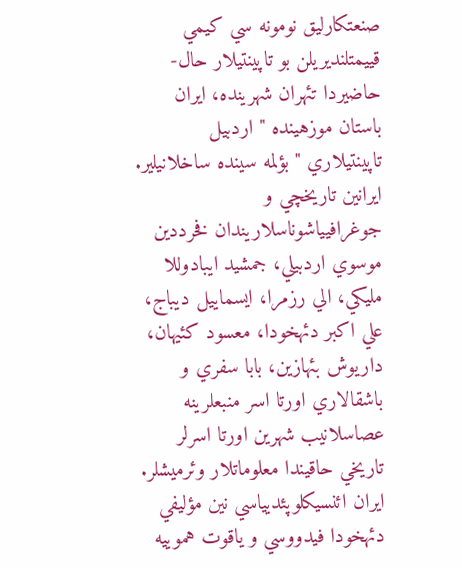صنعتكارليق نومونه سي كيمي قييمتلنديريلن بو تاپينتيلار حال-حاضيردا تئهران شهرينده، ايران باستان موزهينده " اردبيل تاپينتيلاري " بؤلمه سينده ساخلانيلير. ايرانين تاريخچي و جوغرافيياشوناسلاريندان فخرددين موسوي اردبيلي، جمشيد ايبادوللا مليكي، الي رزمرا، ايسماييل ديباج، علي اكبر دئهخودا، معسود كئيهان، داريوش بئهازين، بابا سفري و باشقالاري اورتا اسر منبعلرينه عصاسلانيب شهرين اورتا اسرلر تاريخي حاقيندا معلوماتلار وئرميشلر. ايران ائنسيكلوپئديياسي نين مؤليفي دئهخودا فيدووسي و ياقوت هموييه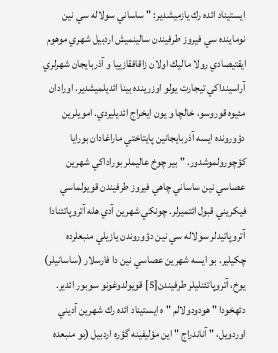ايستيناد ائده رك يازميشدير: " ساساني سولاله سي نين نوماينده سي فيروز طرفيندن سالينميش اردبيل شهري موهوم ايقتيصادي رولا ماليك اولان زاقافقازييا و آذربايجان شهرلري آراسينداكي تيجارت يولو اوزرينده بينا ائديلميشدير. اورادان مئيوه قوروسو، خالچا و يون ايخراج ائديليردي. امويلرين دؤورونده ايسه آذربايجانين پايتاختي ماراغادان بورايا كؤچورولموشدور. " بير چوخ عاليملر بوراداكي شهرين عصاسي نين ساساني چاهي فيروز طرفيندن قويولماسي فيكريني قبول ائتميرلر. چونكي شهرين آدي هله آتروپاتئنادا آتروپاتيدلر سولاله سي نين دؤوروندن يازيلي منبعلرده چكيلير. بو ايسه شهرين عصاسي نين دا فارسلار (ساسانيلر) يوخ، آتروپاتئنليلر طرفيندن[5] قويولدوغونو سوبور ائدير. دئهخودا " هودودولالم " ه ايستيناد ائده رك شهرين آديني اوردويل، " آناندراج " اين مؤليفينه گؤره اردبيل (بو منبعده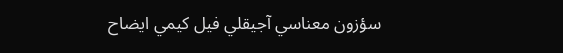سؤزون معناسي آجيقلي فيل كيمي ايضاح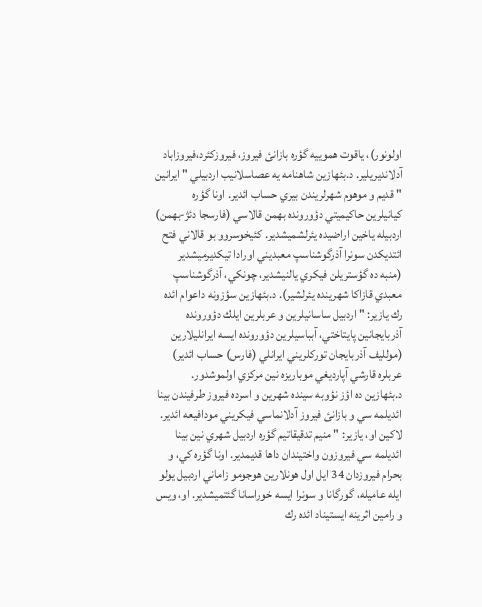اولونور)، ياقوت هموييه گؤره بازانئ فيروز، فيروزكئرد،فيروزاباد آدلانديريلير. د.بئهازين شاهنامه يه عصاسلانيب اردبيلي " ايرانين " قديم و موهوم شهرلريندن بيري حساب ائدير. اونا گؤره كيانيلرين حاكيميتي دؤورونده بهمن قالاسي (فارسجا دئژ-بهمن) اردبيله ياخين اراضيده يئرلشميشدير. كئيخوسروو بو قالاني فتح ائتديكدن سونرا آذرگوشناسپ معبديني اورادا تيكديرميشدير (منبه ده گؤستريلن فيكري يالنيشدير، چونكي، آذرگوشناسپ معبدي قازاكا شهرينده يئرلشير). د.بئهازين سؤزونه داعوام ائده رك يازير: " اردبيل ساسانيلرين و عربلرين ايلك دؤورونده آذربايجانين پايتاختي، آبباسيلرين دؤورونده ايسه ايرانليلارين (مولليف آذربايجان توركلريني ايرانلي (فارس) حساب ائدير) عربلره قارشي آپارديغي موباريزه نين مركزي اولموشدور. د.بئهازين ده اؤز نؤوبه سينده شهرين و اسرده فيروز طرفيندن بينا ائديلمه سي و بازانئ فيروز آدلانماسي فيكريني مودافيعه ائدير. لاكين او، يازير: " منيم تدقيقاتيم گؤره اردبيل شهري نين بينا ائديلمه سي فيروزون واختيندان داها قديمدير. اونا گؤره كي، و بحرام فيروزدان 34 ايل اول هونلارين هوجومو زاماني اردبيل يولو ايله عاميله، گورگانا و سونرا ايسه خوراسانا گئتميشدير. او، ويس و رامين اثرينه ايستيناد ائده رك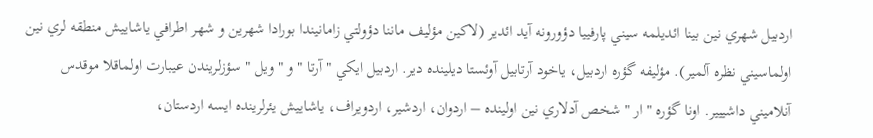اردبيل شهري نين بينا ائديلمه سيني پارفييا دؤورونه آيد ائدير (لاكين مؤليف ماننا دؤولتي زامانيندا بورادا شهرين و شهر اطرافي ياشاييش منطقه لري نين اولماسيني نظره آلمير). مؤليفه گؤره اردبيل، ياخود آرتابيل آوئستا ديلينده دير. اردبيل ايكي " آرتا " و " ويل " سؤزلريندن عيبارت اولماقلا موقدس آنلاميني داشييير. اونا گؤره " ار " شخص آدلاري نين اولينده – اردوان، اردشير، اردويراف، ياشاييش يئرلرينده ايسه اردستان،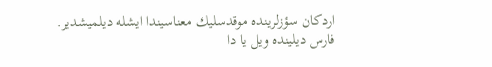اردكان سؤزلرينده موقدسليك معناسيندا ايشله ديلميشدير. فارس ديلينده ويل يا دا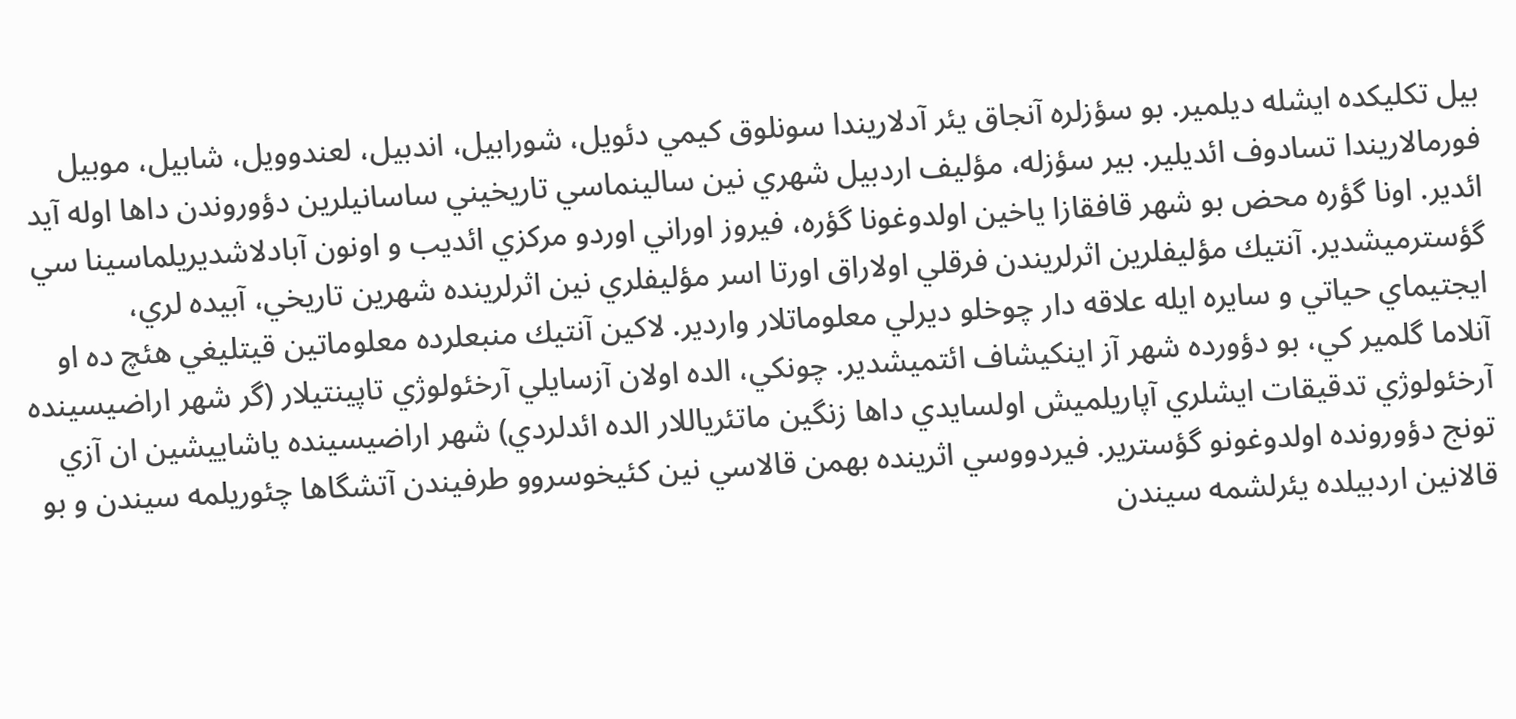بيل تكليكده ايشله ديلمير. بو سؤزلره آنجاق يئر آدلاريندا سونلوق كيمي دئويل، شورابيل، اندبيل، لعندوويل، شابيل، موبيل فورمالاريندا تسادوف ائديلير. بير سؤزله، مؤليف اردبيل شهري نين سالينماسي تاريخيني ساسانيلرين دؤوروندن داها اوله آيد ائدير. اونا گؤره محض بو شهر قافقازا ياخين اولدوغونا گؤره، فيروز اوراني اوردو مركزي ائديب و اونون آبادلاشديريلماسينا سي گؤسترميشدير. آنتيك مؤليفلرين اثرلريندن فرقلي اولاراق اورتا اسر مؤليفلري نين اثرلرينده شهرين تاريخي، آبيده لري، ايجتيماي حياتي و سايره ايله علاقه دار چوخلو ديرلي معلوماتلار واردير. لاكين آنتيك منبعلرده معلوماتين قيتليغي هئچ ده او آنلاما گلمير كي، بو دؤورده شهر آز اينكيشاف ائتميشدير. چونكي، الده اولان آزسايلي آرخئولوژي تاپينتيلار (گر شهر اراضيسينده آرخئولوژي تدقيقات ايشلري آپاريلميش اولسايدي داها زنگين ماتئرياللار الده ائدلردي) شهر اراضيسينده ياشاييشين ان آزي تونج دؤورونده اولدوغونو گؤسترير. فيردووسي اثرينده بهمن قالاسي نين كئيخوسروو طرفيندن آتشگاها چئوريلمه سيندن و بو قالانين اردبيلده يئرلشمه سيندن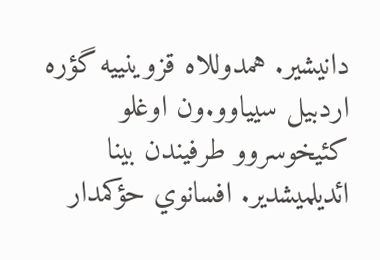دانيشير. همدوللاه قزوينييه گؤره اردبيل سيياوو.ون اوغلو كئيخوسروو طرفيندن بينا ائديلميشدير. افسانوي حؤكمدار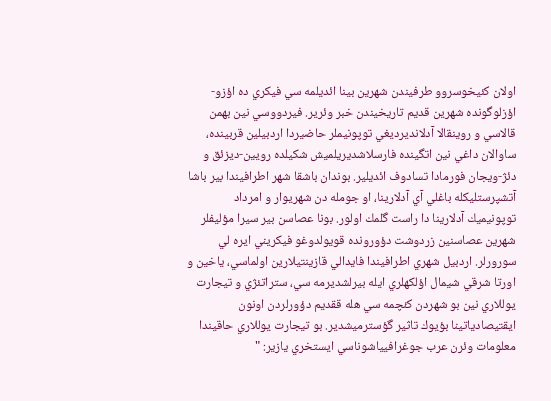اولان كئيخوسروو طرفيندن شهرين بينا ائديلمه سي فيكري ده اؤزو-اؤزلوگونده شهرين قديم تاريخيندن خبر وئرير. فيردووسي نين بهمن قالاسي و روينقالا آدلانديرديغي توپونيملر حاضيردا اردبيلين قربينده، ساوالان داغي نين اتگينده فارسلاشديريلميش شكيلده رويين-ديزئق و دئژ-ويجان فورمادا تسادوف ائديلير. بوندان باشقا شهر اطرافيندا بير باشا آتشپرستليكله باغلي آي آدلارينا، او جومله دن شهريوار و امرداد توپونيميك آدلارينا دا راست گلمك اولور. بونا عصاسن بير سيرا مؤليفلر شهرين عصاسنين زردوشت دؤورونده قويولدوغو فيكريني ايره لي سورورلر. اردبيل شهري اطرافيندا فايدالي قازينتيلارين اولماسي، ياخين و اورتا شرقي شيمال اؤلكهلري ايله بيرلشديرمه سي، ستراتئژي و تيجارت يوللاري نين بو شهردن كئچمه سي هله ققديم دؤورلردن اونون ايقتيصادياتينا بؤيوك تاثير گؤسترميشدير. بو تيجارت يوللاري حاقيندا معلومات وئرن عرب جوغرافيياشوناسي ايستخري يازير: "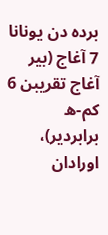برده دن يونانا 7 آغاج (بير آغاج تقريبن 6 كم-ه برابردير)، اورادان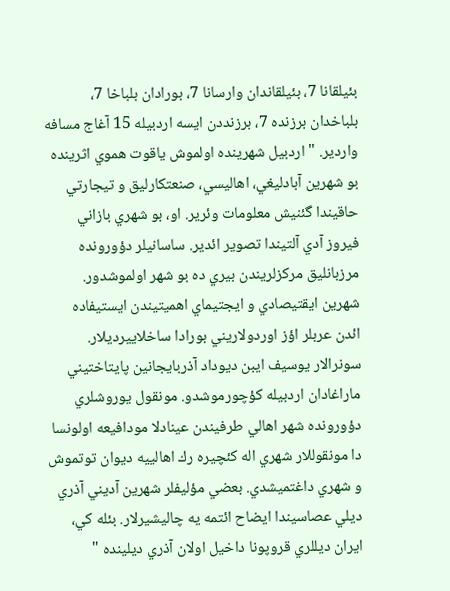بئيلقانا 7، بئيلقاندان وارسانا 7، بورادان بلباخا 7، بلباخدان برزنده 7، برزنددن ايسه اردبيله 15 آغاج مسافه واردير. " اردبيل شهرينده اولموش ياقوت هموي اثرينده بو شهرين آبادليغي، اهاليسي، صنعتكارليق و تيجارتي حاقيندا گئنيش معلومات وئرير. او، بو شهري بازاني فيروز آدي آلتيندا تصوير ائدير. ساسانيلر دؤورونده مرزبانليق مركزلريندن بيري ده بو شهر اولموشدور. شهرين ايقتيصادي و ايجتيماي اهميتيندن ايستيفاده ائدن عربلر اؤز اوردولاريني بورادا ساخلاييرديلار. سونرالار يوسيف ايبن ديوداد آذربايجانين پايتاختيني ماراغادان اردبيله كؤچورموشدو. مونقول يوروشلري دؤورونده شهر اهالي طرفيندن عينادلا مودافيعه اولونسا دا مونقوللار شهري اله كئچيره رك اهالييه ديوان توتموش و شهري داغتميشدي. بعضي مؤليفلر شهرين آديني آذري ديلي عصاسيندا ايضاح ائتمه يه چاليشيرلار. بئله كي، ايران ديللري قروپونا داخيل اولان آذري ديلينده "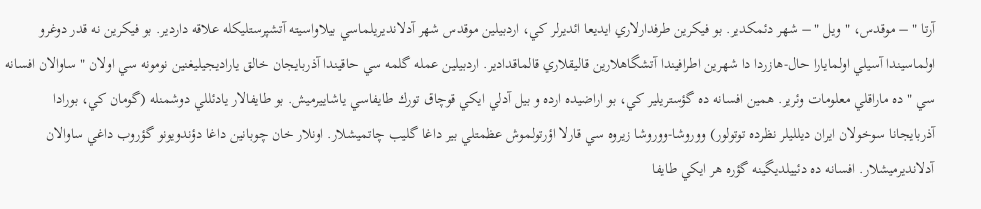آرتا " – موقدس، " ويل " – شهر دئمكدير. بو فيكرين طرفدارلاري ايديعا ائديرلر كي، اردبيلين موقدس شهر آدلانديريلماسي بيلاواسيته آتشپرستليكله علاقه داردير. بو فيكرين نه قدر دوغرو اولماسيندا آسيلي اولمايارا حال-هازردا دا شهرين اطرافيندا آتشگاهلارين قاليقلاري قالماقدادير. اردبيلين عمله گلمه سي حاقيندا آذربايجان خالق ياراديجيليغنين نومونه سي اولان " ساوالان افسانه سي " ده ماراقلي معلومات وئرير. همين افسانه ده گؤستريلير كي، بو اراضيده ارده و بيل آدلي ايكي قوچاق تورك طايفاسي ياشاييرميش. بو طايفالار يادئللي دوشمنله (گومان كي، بورادا آذربايجانا سوخولان ايران ديلليلر نظرده توتولور) ووروشا-ووروشا زيروه سي قارلا اؤرتولموش عظمتلي بير داغا گليب چاتميشلار. اونلار خان چوبانين داغا دؤندويونو گؤروب داغي ساوالان آدلانديرميشلار. افسانه ده دئييلديگينه گؤره هر ايكي طايفا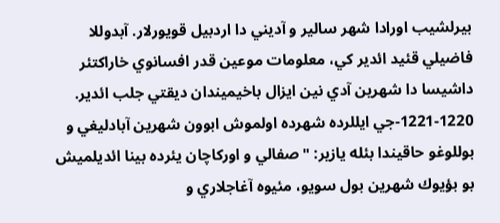بيرلشيب اورادا شهر سالير و آديني دا اردبيل قويورلار. آبدوللا فاضيلي قئيد ائدير كي، معلومات موعين قدر افسانوي خاراكتئر داشيسا دا شهرين آدي نين ايزال باخيميندان ديقتي جلب ائدير. 1220-1221-جي ايللرده شهرده اولموش ابوون شهرين آبادليغي و بوللوغو حاقيندا بئله يازير: " صفالي و اوركاچان يئرده بينا ائديلميش بو بؤيوك شهرين بول سويو، مئيوه آغاجلاري و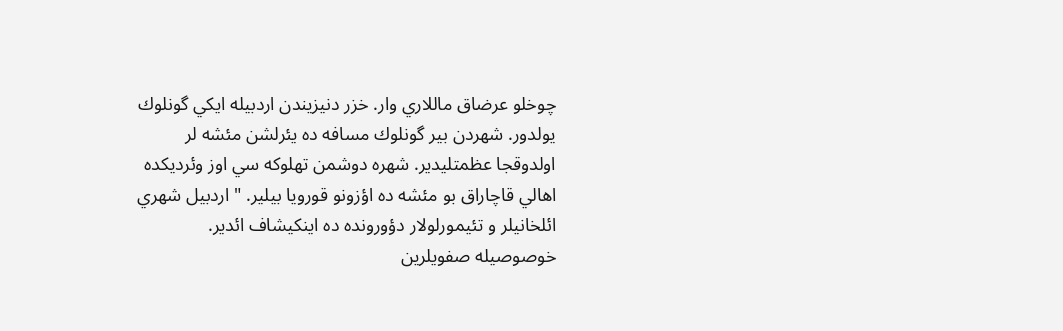چوخلو عرضاق ماللاري وار. خزر دنيزيندن اردبيله ايكي گونلوك يولدور. شهردن بير گونلوك مسافه ده يئرلشن مئشه لر اولدوقجا عظمتليدير. شهره دوشمن تهلوكه سي اوز وئرديكده اهالي قاچاراق بو مئشه ده اؤزونو قورويا بيلير. " اردبيل شهري ائلخانيلر و تئيمورلولار دؤورونده ده اينكيشاف ائدير. خوصوصيله صفويلرين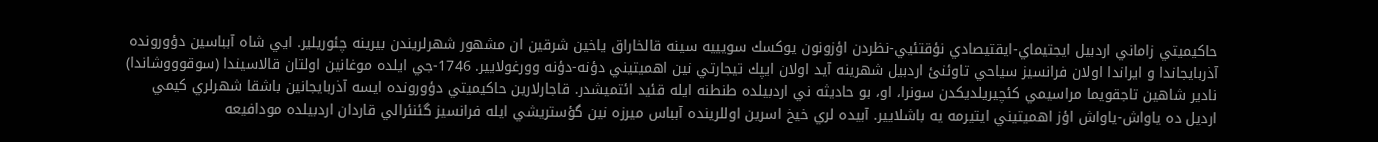حاكيميتي زاماني اردبيل ايجتيماي-ايقتيصادي نؤقتئيي-نظردن اؤزونون يوكسك سويييه سينه قالخاراق ياخين شرقين ان مشهور شهرلريندن بيرينه چئوريلير. ايي شاه آبباسين دؤورونده آذربايجاندا و ايراندا اولان فرانسيز سياحي تاوئنئ اردبيل شهرينه آيد اولان ايپك تيجارتي نين اهميتيني دؤنه-دؤنه وورغولايير. 1746-جي ايلده موغانين اولتان قالاسيندا (سوقوووشاندا) نادير شاهين تاجقويما مراسيمي كئچيريلديكدن سونرا، او، بو حاديثه ني اردبيلده طنطنه ايله قئيد ائتميشدر. قاجارلارين حاكيميتي دؤورونده ايسه آذربايجانين باشقا شهرلري كيمي ارديل ده ياواش-ياواش اؤز اهميتيني ايتيرمه يه باشلايير. آبيده لري خيخ اسرين اوللرينده آبباس ميرزه نين گؤستريشي ايله فرانسيز گئنئرالي قاردان اردبيلده مودافيعه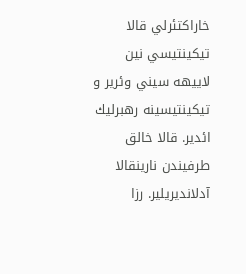خاراكتئرلي قالا تيكينتيسي نين لاييهه سيني وئرير و تيكينتيسينه رهبرليك ائدير. قالا خالق طرفيندن نارينقالا آدلانديريلير. رزا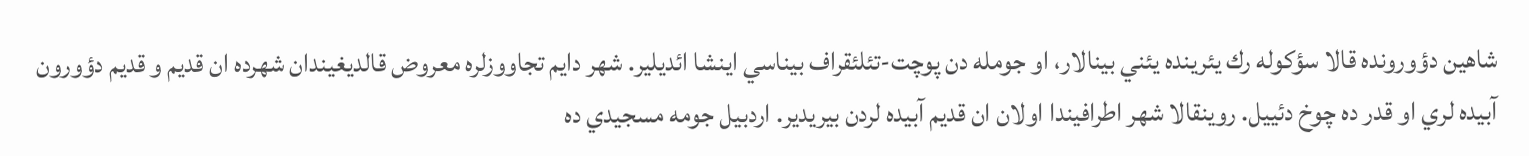شاهين دؤورونده قالا سؤكوله رك يئرينده يئني بينالار، او جومله دن پوچت-تئلئقراف بيناسي اينشا ائديلير. شهر دايم تجاووزلره معروض قالديغيندان شهرده ان قديم و قديم دؤورون آبيده لري او قدر ده چوخ دئييل. روينقالا شهر اطرافيندا اولان ان قديم آبيده لردن بيريدير. اردبيل جومه مسجيدي ده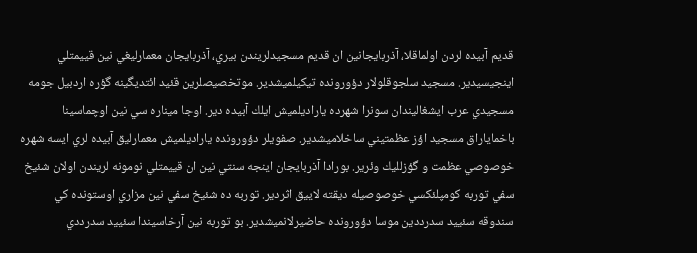قديم آبيده لردن اولماقلا، آذربايجانين ان قديم مسجيدلريندن بيري، آذربايجان معمارليغي نين قييمتلي اينجيسيدير. مسجيد سلجوقلولار دؤورونده تيكيلميشدير. موتخصيصلرين قئيد ائتديگينه گؤره اردبيل جومه مسجيدي عرب ايشغاليندان سونرا شهرده ياراديلميش ايلك آبيده دير. اوجا ميناره سي نين اوچماسينا باخماياراق مسجيد اؤز عظمتيني ساخلاميشدير. صفويلر دؤورونده ياراديلميش معمارليق آبيده لري ايسه شهره خوصوصي عظمت و گؤزلليك وئرير. بورادا آذربايجان اينجه سنتي نين ان قييمتلي نومونه لريندن اولان شئيخ سفي توربه كومپلئكسي خوصوصيله ديقته لاييق اثردير. توربه ده شئيخ سفي نين مزاري اوستونده كي سندوقه سئييد سدرددين موسا دؤورونده حاضيرلانميشدير. بو توربه نين آرخاسيندا سئييد سدرددي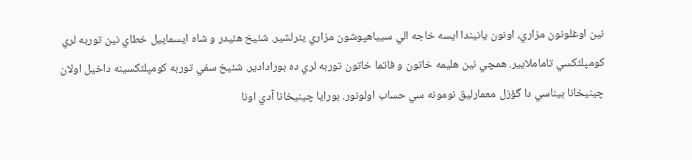نين اوغلونون مزاري، اونون يانيندا ايسه خاجه الي سيياهپوشون مزاري يئرلشير. شئيخ هئيدر و شاه ايسماييل خطاي نين توربه لري كومپلئكسي تاماملايير. همچي نين هليمه خاتون و فاتما خاتون توربه لري ده بورادادير. شئيخ سفي توربه كومپلئكسينه داخيل اولان چينيخانا بيناسي دا گؤزل معمارليق نومونه سي حساب اولونور. بورايا چينيخانا آدي اونا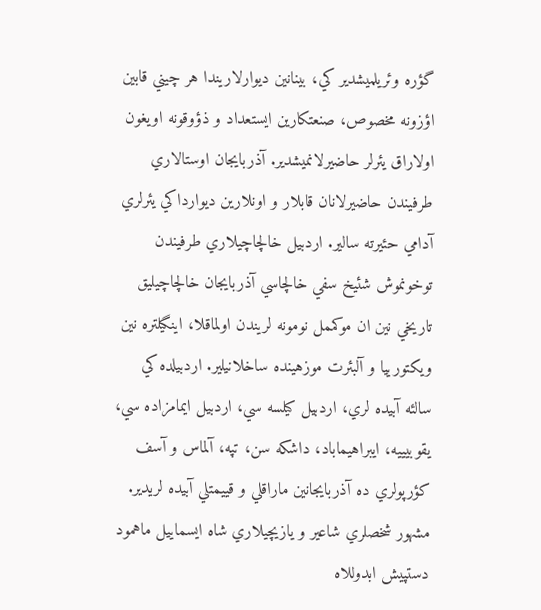گؤره وئريلميشدير كي، بينانين ديوارلاريندا هر چيني قابين اؤزونه مخصوص، صنعتكارين ايستعداد و ذؤوقونه اويغون اولاراق يئرلر حاضيرلانميشدير. آذربايجان اوستالاري طرفيندن حاضيرلانان قابلار و اونلارين ديوارداكي يئرلري آدامي حئيرته سالير. اردبيل خالچاچيلاري طرفيندن توخونموش شئيخ سفي خالچاسي آذربايجان خالچاچيليق تاريخي نين ان موكممل نومونه لريندن اولماقلا، اينگيلتره نين ويكتورييا و آلبئرت موزهينده ساخلانيلير. اردبيلده كي سالئه آبيده لري، اردبيل كيلسه سي، اردبيل ايمامزاده سي، يقوبيييه، ايبراهيماباد، داشكه سن، تپه، آلماس و آسف كؤرپولري ده آذربايجانين ماراقلي و قييمتلي آبيده لريدير. مشهور شخصلري شاعير و يازيچيلاري شاه ايسماييل ماهمود دستپيش ابدوللاه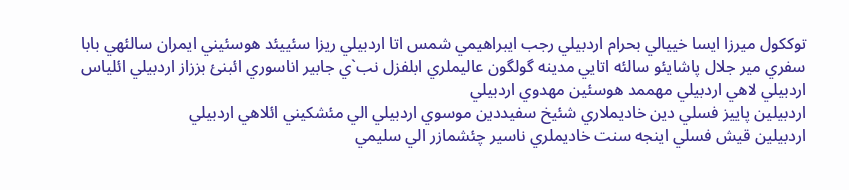توككول ميرزا ايسا خييالي بحرام اردبيلي رجب ايبراهيمي شمس اتا اردبيلي ريزا سئييئد هوسئيني ايمران سالئهي بابا سفري مير جلال پاشايئو سالئه اتايي مدينه گولگون عاليملري ابلفزل نب`ي جابير اناسوري ائبنئ بززاز اردبيلي ائلياس اردبيلي لاهي اردبيلي مهممد هوسئين مهدوي اردبيلي
اردبيلين پاييز فسلي دين خاديملاري شئيخ سفيددين موسوي اردبيلي الي مئشكيني ائلاهي اردبيلي
اردبيلين قيش فسلي اينجه سنت خاديملري ناسير چئشمازر الي سليمي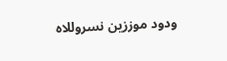ودود موززين نسروللاه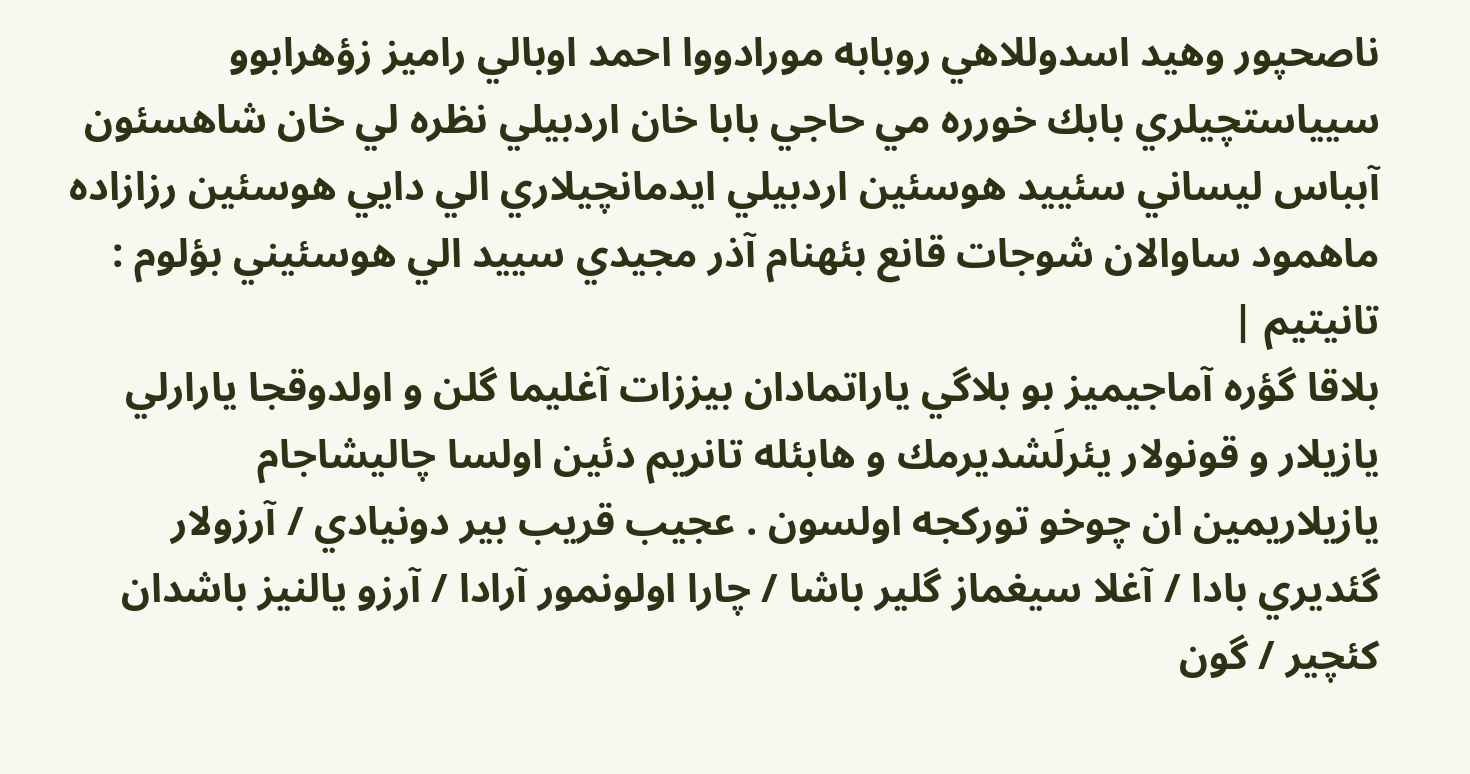ناصحپور وهيد اسدوللاهي روبابه مورادووا احمد اوبالي راميز زؤهرابوو سيياستچيلري بابك خورره مي حاجي بابا خان اردبيلي نظره لي خان شاهسئون آبباس ليساني سئييد هوسئين اردبيلي ايدمانچيلاري الي دايي هوسئين رزازاده ماهمود ساوالان شوجات قانع بئهنام آذر مجيدي سييد الي هوسئيني بؤلوم : تانيتيم |
بلاقا گؤره آماجيميز بو بلاگي ياراتمادان بيززات آغليما گلن و اولدوقجا يارارلي يازيلار و قونولار يئرلَشديرمك و هابئله تانريم دئين اولسا چاليشاجام يازيلاريمين ان چوخو توركجه اولسون . عجيب قريب بير دونيادي / آرزولار گئديري بادا / آغلا سيغماز گلير باشا / چارا اولونمور آرادا / آرزو يالنيز باشدان كئچير / گون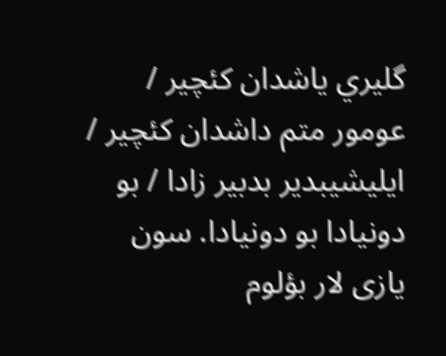گليري ياشدان كئچير / عومور متم داشدان كئچير / ايليشيبدير بدبير زادا / بو دونيادا بو دونيادا. سون یازی لار بؤلوم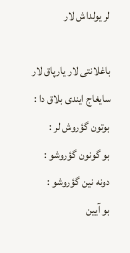لر یولداش لار

باغلانتی لار یارپاق لار سایغاج ایندی بلاق دا :
بوتون گؤروش لر :
بو گونون گؤروشو :
دونه نین گؤروشو :
بو آیین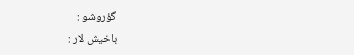گؤروشو :
باخیش لار :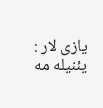یازی لار :
یئنیله مه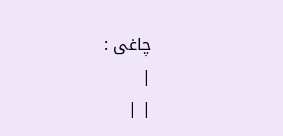چاغی :
|
| |